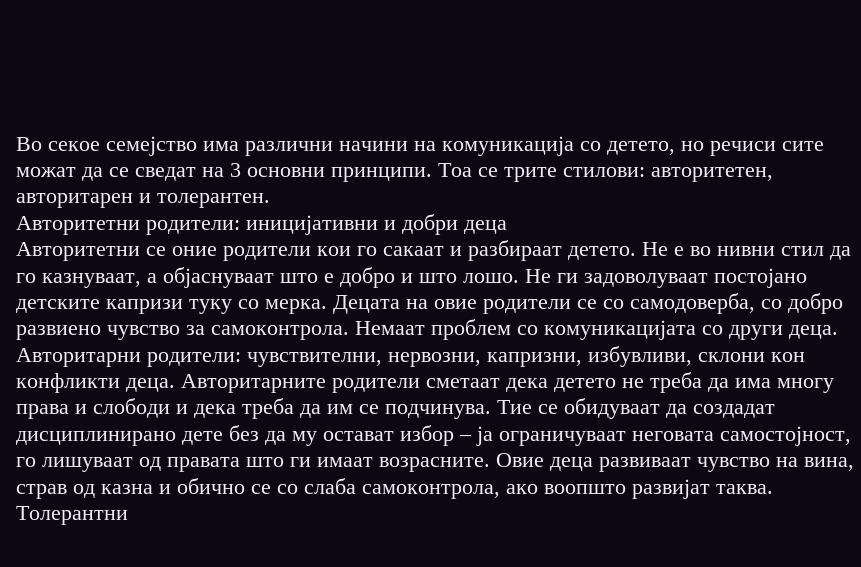Во секое семејство има различни начини на комуникација со детето, но речиси сите можат да се сведат на 3 основни принципи. Тоа се трите стилови: авторитетен, авторитарен и толерантен.
Авторитетни родители: иницијативни и добри деца
Авторитетни се оние родители кои го сакаат и разбираат детето. Не е во нивни стил да го казнуваат, а објаснуваат што е добро и што лошо. Не ги задоволуваат постојано детските капризи туку со мерка. Децата на овие родители се со самодоверба, со добро развиено чувство за самоконтрола. Немаат проблем со комуникацијата со други деца.
Авторитарни родители: чувствителни, нервозни, капризни, избувливи, склони кон конфликти деца. Авторитарните родители сметаат дека детето не треба да има многу права и слободи и дека треба да им се подчинува. Тие се обидуваат да создадат дисциплинирано дете без да му остават избор – ја ограничуваат неговата самостојност, го лишуваат од правата што ги имаат возрасните. Овие деца развиваат чувство на вина, страв од казна и обично се со слаба самоконтрола, ако воопшто развијат таква.
Толерантни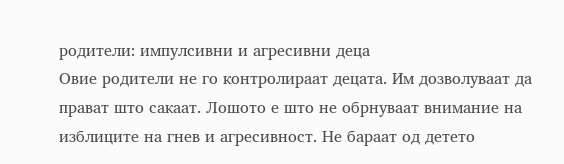родители: импулсивни и агресивни деца
Овие родители не го контролираат децата. Им дозволуваат да прават што сакаат. Лошото е што не обрнуваат внимание на изблиците на гнев и агресивност. Не бараат од детето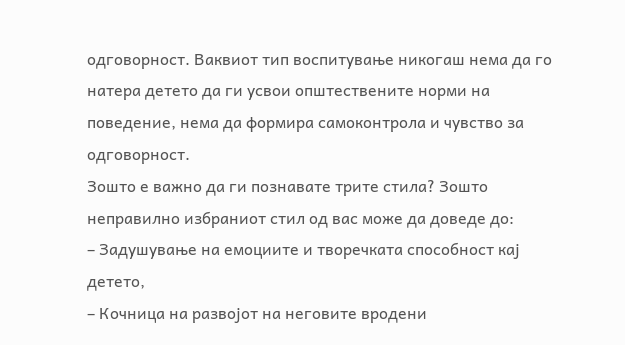одговорност. Ваквиот тип воспитување никогаш нема да го натера детето да ги усвои општествените норми на поведение, нема да формира самоконтрола и чувство за одговорност.
Зошто е важно да ги познавате трите стила? Зошто неправилно избраниот стил од вас може да доведе до:
– Задушување на емоциите и творечката способност кај детето,
– Кочница на развојот на неговите вродени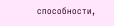способности,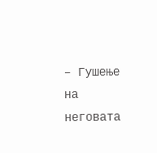– Гушење на неговата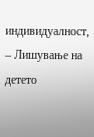индивидуалност,
– Лишување на детето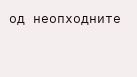од неопходните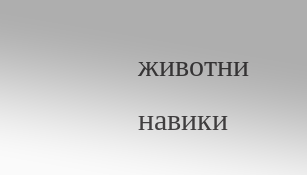животни навики